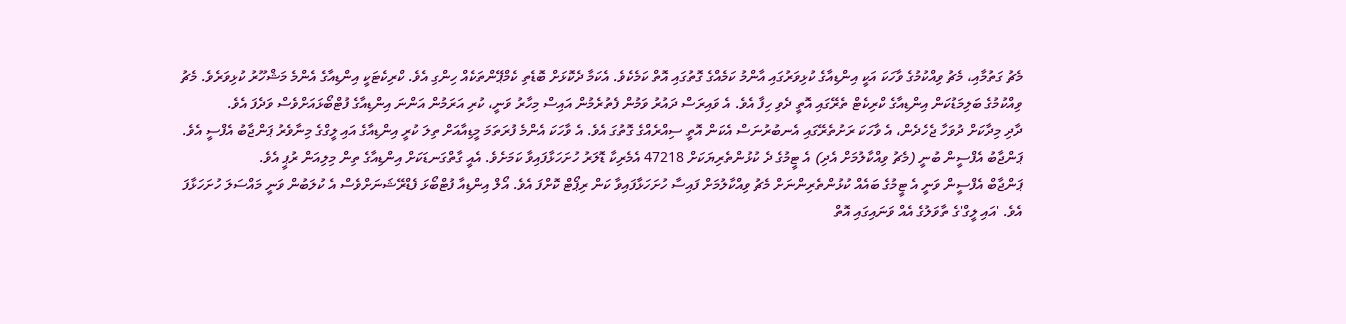މެޗު ގަތުމާއި، މެޗު ވިއްކުމުގެ ވާހަކަ އަކީ އިންޑިއާގެ ކުޅިވަރުގައި އާންމު ކަމެއްގެ ގޮތުގައި އޮތް ކަމެކެވެ. އެކަމާ ދެކޮޅަށް ބޮޑެތި ކެމްޕޭންތަކެއް ހިންގި އެވެ. ކްރިކެޓަކީ އިންޑިއާގެ އެންމެ މަޝްހޫރު ކުޅިވަރެވެ. މެޗު ވިއްކުމުގެ ބަލިމަޑުކަން އިންޑިއާގެ ކްރިކެޓް ތެރޭގައި އޮތީ ދެވި ހިފާ އެވެ. އެ ވައިރަސް ދައުރު ވަމުން ފެތުރެމުން އައިސް މިހާރު ވަނީ، ކުރި އަރަމުން އަންނަ އިންޑިއާގެ ފުޓްބޯޅައަށްވެސް ވަދެފަ އެވެ.
ދާދި މިދާކަށް ދުވަހާ ޖެހެދެން، އެ ވާހަކަ ރަށުތެރޭގައި އެނބުރުނަސް އެކަން އޮތީ ސިއްރެއްގެ ގޮތުގަ އެވެ. އެ ވާހަކަ އެންމެ ފުރަތަމަ މީޑިއާއަށް ތިލަ ކުރީ އިންޑިއާގެ އައި ލީގްގެ މިނާވެރު ޕަންޖާބު އެފްސީ އެވެ.
ޕަންޖާބު އެފްސީން ބުނީ (މެޗު ވިއްކާލުމަށް އެދި) އެ ޓީމުގެ ދެ ކުޅުންތެރިޔަކަށް 47218 އެމެރިކާ ޑޮލަރު ހުށަހަޅާފައިވާ ކަމަށެވެ. އެއީ ގާތްގަނޑަކަށް އިންޑިއާގެ ތިން މިލިއަން ރުޕީ އެވެ.
ޕަންޖާބް އެފްސީން ވަނީ އެ ޓީމުގެ ބައެއް ކުޅުންތެރިންނަށް މެޗު ވިއްކާލުމަށް ފައިސާ ހުށަހަޅާފައިވާ ކަން ރިޕޯޓް ކޮށްފަ އެވެ. އޯލް އިންޑިއާ ފުޓްބޯޅަ ފެޑްރޭޝަނަށްވެސް އެ ކުލަބުން ވަނީ މައްސަލަ ހުށަހަޅާފަ އެވެ. 'އައި ލީގް'ގެ ތާވަލުގެ އެއް ވަނައިގައި އޮތް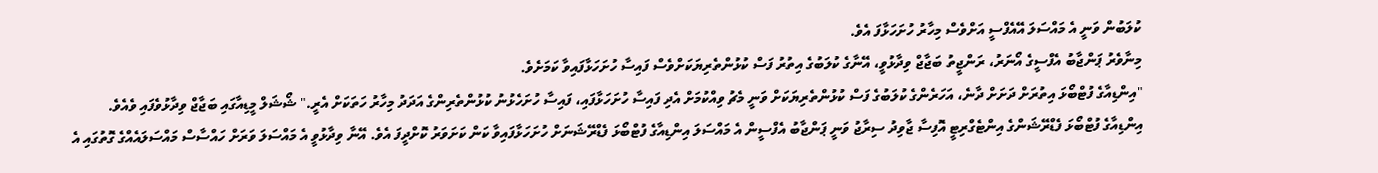ކުލަބުން ވަނީ އެ މައްސަލަ އޭއެފްސީ އަށްވެސް މިހާރު ހުށަހަޅާފަ އެވެ.
މިނާވެރު ޕަންޖާބު އެފްސީގެ އޯނަރު، ރަންޖީތު ބަޖާޖް ވިދާޅުވީ، އޭނާގެ ކުލަބުގެ އިތުރު ފަސް ކުޅުންތެރިޔަކަށްވެސް ފައިސާ ހުށަހަޅާފައިވާ ކަމަށެވެ.
"އިންޑިއާގެ ފުޓްބޯޅަ އިތުރަށް ދަށަށް ދާނެ، އަހަރެންގެ ކުލަބުގެ ފަސް ކުޅުންތެރިޔަކަށް ވަނީ މެޗު ވިއްކުމަށް އެދި ފައިސާ ހުށަހަޅާފައި، ފައިސާ ހުށަހެޅުނު ކުޅުންތެރިންގެ އަދަދު މިހާރު ހަތަކަށް އެރީ." ޝޯޝަލް މީޑިއާގައި ބަޖާޖް ވިދާޅުވެފައި ވެއެވެ.
އިންޑިއާގެ ފުޓްބޯޅަ ފެޑްރޭޝަންގެ އިންޓެގްރިޓީ އޮފިސާ ޖާވިދު ސިރާޖު ވަނީ ޕަންޖާބު އެފްސީން އެ މައްސަލަ އިންޑިއާގެ ފުޓްބޯޅަ ފެޑްރޭޝަނަށް ހުށަހަޅާފައިވާ ކަން ކަށަވަރު ކޮށްދީފަ އެވެ. އޭނާ ވިދާޅުވީ އެ މައްސަލަ ވަރަށް ހައްސާސް މައްސަލައެއްގެ ގޮތުގައި އެ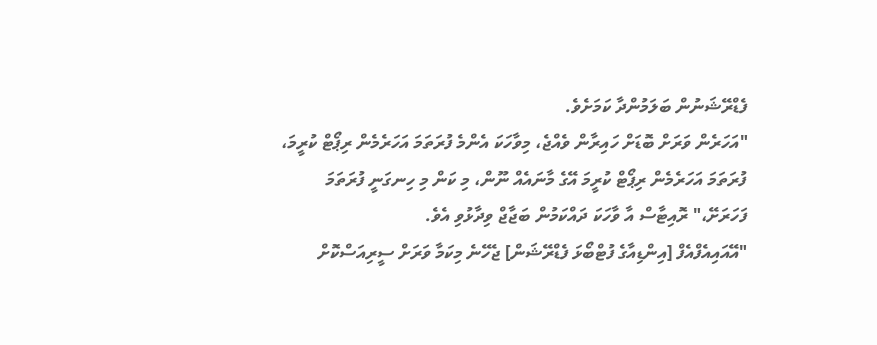ފެޑްރޭޝަނުން ބަލަމުންދާ ކަމަށެވެ.
"އަހަރެން ވަރަށް ބޮޑަށް ހައިރާން ވެއްޖެ، މިވާހަކަ އެންމެ ފުރަތަމަ އަހަރެމެން ރިޕޯޓް ކުރީމަ، ފުރަތަމަ އަހަރެމެން ރިޕޯޓް ކުރީމަ އޭގެ މާނައެއް ނޫން، މި ކަން މި ހިނގަނީ ފުރަތަމަ ފަހަރަށޭ،" ރޮއިޓާސް އާ ވާހަކަ ދައްކަމުން ބަޖާޖް ވިދާޅުވި އެވެ.
"އޭއައިއެފްއެފް [އިންޑިއާގެ ފުޓްބޯޅަ ފެޑްރޭޝަން] ޖެހޭނެ މިކަމާ ވަރަށް ސީރިއަސްކޮށް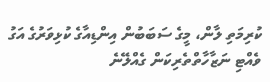ކުރިމަތި ލާން، މީގެ ސަބަބުން އިންޑިއާގެ ކުޅިވަރުގެ އަގު ވެއްޓި ނަޒާހާތްތެރިކަން ގެއްލޭނެ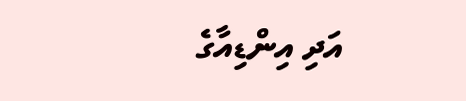އަދި އިންޑިއާގެ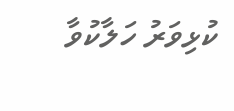ކުޅިވަރު ހަލާކުވާ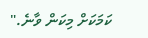ކަމަކަށް މިކަން ވާނެ."